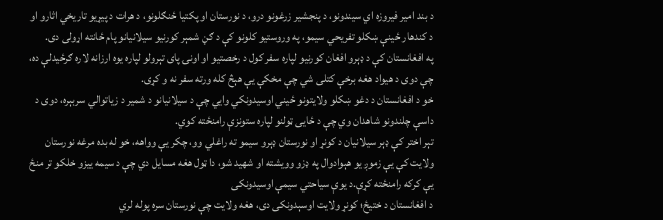د بند امیر فیروزه اي سیندونو، د پنجشیر زرغونو درو، د نورستان او پکتیا ځنګلونو، د هرات د پیړیو تاریخي اثارو او د کندهار ځینې ښکلو تفریحي سیمو، په وروستیو کلونو کې د ګڼ شمېر کورنیو سیلانیانو پام ځانته اړولی دی.
په افغانستان کې د ډېرو افغان کورنیو لپاره سفر کول د رخصتیو او اونۍ پای تېرولو لپاره یوه ارزانه لاره ګرځیدلې ده، چې دوی د هیواد هغه برخې کتلی شي چې مخکې یې هېڅ کله ورته سفر نه و کړی.
خو د افغانستان د دغو ښکلو ولایتونو ځیني اوسیدونکي وايي چې د سیلانیانو د شمیر د زیاتوالي سربېره، دوی د داسې چلندونو شاهدان وي چې د ځایی ټولنو لپاره ستونزې رامنځته کوي.
تېر اختر کې ډېر سیلانیان د کونړ او نورستان ډېرو سیمو ته راغلي وو، چکر یې وواهه، خو له بده مرغه نورستان ولایت کې یې زموږ یو هېوادوال په ډزو وویشته او شهید شو، دا ټول هغه مسایل دي چې د سیمه ییزو خلکو تر منځ یې کرکه رامنځته کړې.د یوې سیاحتي سیمې اوسیدونکی
د افغانستان د ختیځ؛ کونړ ولایت اوسېدونکی دی، هغه ولایت چې نورستان سره پوله لري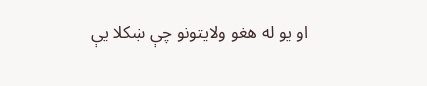او یو له هغو ولایتونو چې ښکلا یې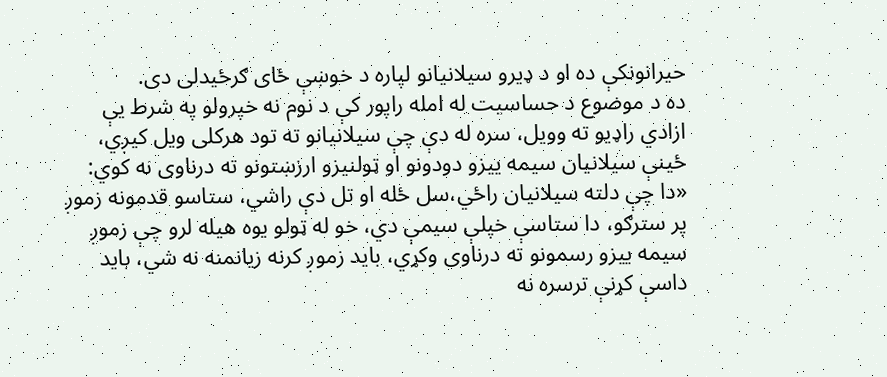حیرانونکې ده او د ډیرو سیلانیانو لپاره د خوښې ځای ګرځیدلی دی.
ده د موضوع د حساسیت له امله راپور کې د نوم نه خپرولو په شرط یې ازادي راډیو ته وویل، سره له دې چې سیلانیانو ته تود هرکلی ویل کیږي، ځینې سیلانیان سیمه ییزو دودونو او ټولنیزو ارزښتونو ته درناوی نه کوي:
«دا چې دلته سیلانیان راځي،سل ځله او تل دې راشي، ستاسو قدمونه زموږ پر سترګو، دا ستاسې خپلې سیمې دي، خو له ټولو یوه هیله لرو چې زموږ سیمه ییزو رسمونو ته درناوی وکړي، باید زموږ کرنه زیانمنه نه شي، باید داسې کړنې ترسره نه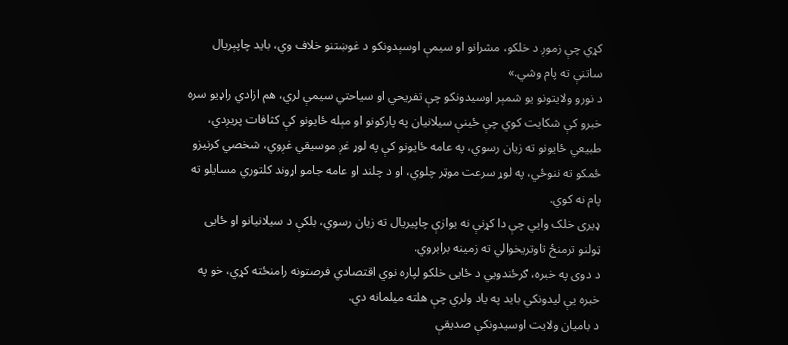کړي چې زموږ د خلکو، مشرانو او سیمې اوسېدونکو د غوښتنو خلاف وي، باید چاپېریال ساتنې ته پام وشي.»
د نورو ولایتونو یو شمېر اوسیدونکو چې تفریحي او سیاحتي سیمې لري، هم ازادي راډیو سره خبرو کې شکایت کوي چې ځینې سیلانیان په پارکونو او مېله ځایونو کې کثافات پریږدي، طبیعي ځایونو ته زیان رسوي، په عامه ځایونو کې په لوړ غږ موسیقي غږوي، شخصي کرنیزو ځمکو ته ننوځي، په لوړ سرعت موټر چلوي، او د چلند او عامه جامو اړوند کلتوري مسایلو ته پام نه کوي.
ډیری خلک وايي چې دا کړنې نه یوازې چاپیریال ته زیان رسوي، بلکې د سیلانیانو او ځایی ټولنو ترمنځ تاوتریخوالي ته زمینه برابروي.
د دوی په خبره، ګرځندویي د ځایی خلکو لپاره نوي اقتصادي فرصتونه رامنځته کړي، خو په خبره یې لیدونکي باید په یاد ولري چې هلته میلمانه دي.
د بامیان ولایت اوسیدونکې صدیقې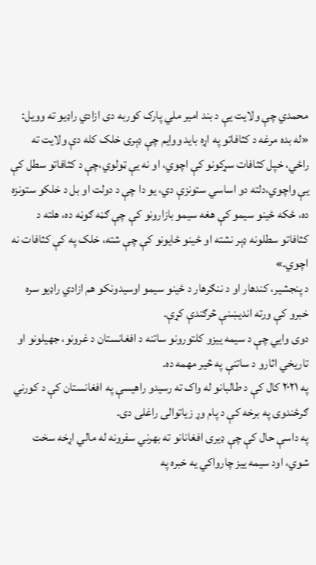محمدي چې ولایت یې د بند امیر ملي پارک کوربه دی ازادي راډیو ته وویل:
«له بده مرغه د کثافاتو په اړه باید ووایم چې ډېری خلک کله دې ولایت ته راځي، خپل کثافات سړکونو کې اچوي، او نه یې ټولوي،چې د کثافاتو سطل کې یې واچوي،دلته دو اساسي ستونزې دي، یو دا چې د دولت او بل د خلکو ستونزه ده، ځکه ځینو سیمو کې هغه سیمو بازارونو کې چې ګڼه ګوڼه ده، هلته د کثافاتو سطلونه ډېر نشته او ځینو ځایونو کې چې شته، خلک په کې کثافات نه اچوي.»
د پنجشیر، کندهار او د ننګرهار د ځینو سیمو اوسیدونکو هم ازادي راډیو سره خبرو کې ورته اندیښنې څرګندې کړې.
دوی وايي چې د سیمه ییزو کلتورونو ساتنه د افغانستان د غرونو، جهيلونو او تاریخي اثارو د ساتنې په څیر مهمه ده.
په ۲۰۲۱ کال کې د طالبانو له واک ته رسیدو راهیسې په افغانستان کې د کورني ګرځندوی په برخه کې د پام وړ زیاتوالی راغلی دی.
په داسې حال کې چې ډیری افغانانو ته بهرني سفرونه له مالي اړخه سخت شوي، اود سیمه ییز چارواکي يه خبره په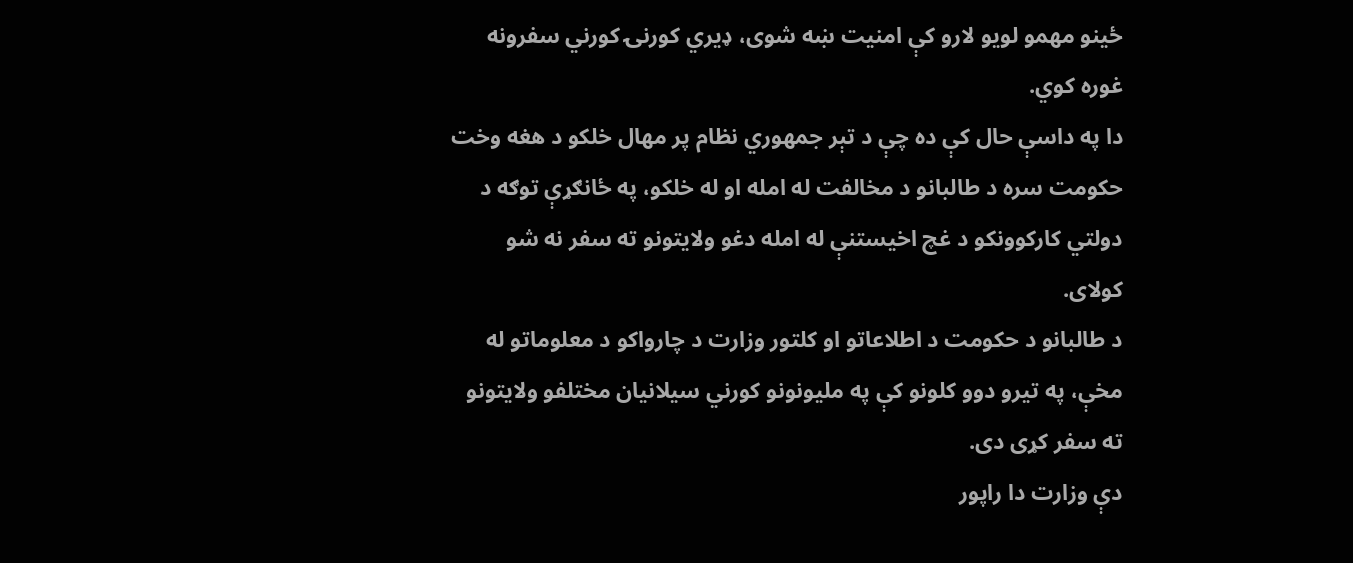ځینو مهمو لویو لارو کې امنیت ښه شوی، ډیري کورنۍ کورني سفرونه غوره کوي.
دا په داسې حال کې ده چې د تېر جمهوري نظام پر مهال خلکو د هغه وخت حکومت سره د طالبانو د مخالفت له امله او له خلکو، په ځانګړې توګه د دولتي کارکوونکو د غچ اخیستنې له امله دغو ولایتونو ته سفر نه شو کولای.
د طالبانو د حکومت د اطلاعاتو او کلتور وزارت د چارواکو د معلوماتو له مخې، په تیرو دوو کلونو کې په ملیونونو کورني سیلانیان مختلفو ولایتونو ته سفر کړی دی.
دې وزارت دا راپور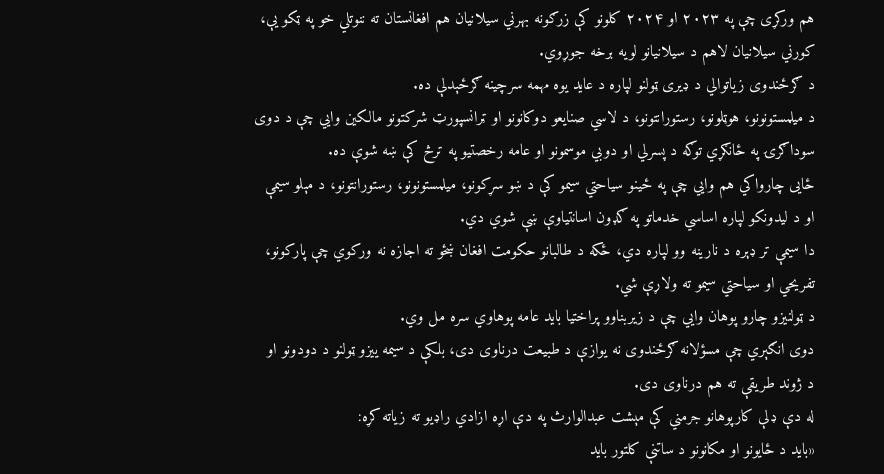هم ورکړی چې په ۲۰۲۳ او ۲۰۲۴ کلونو کې زرګونه بهرني سیلانیان هم افغانستان ته ننوتلي خو په ټکو یې، کورني سیلانیان لاهم د سیلانیانو لویه برخه جوړوي.
د ګرځندوی زیاتوالي د ډیری ټولنو لپاره د عاید یوه مهمه سرچینه ګرځېدلې ده.
د میلمستونونو، هوټلونو، رستورانتونو، د لاسي صنایعو دوکانونو او ټرانسپورټ شرکتونو مالکین وايي چې د دوی سوداګرۍ په ځانګړي توګه د پسرلي او دوبي موسمونو او عامه رخصتیو په ترڅ کې ښه شوې ده.
ځایی چارواکي هم وايي چې په ځینو سیاحتي سیمو کې د ښو سړکونو، میلمستونونو، رستورانتونو، د مېلو سیمې او د لیدونکو لپاره اساسي خدماتو په ګډون اسانتیاوې ښې شوي دي.
دا سیمې تر ډېره د نارینه وو لپاره دي، ځکه د طالبانو حکومت افغان ښځو ته اجازه نه ورکوي چې پارکونو، تفریحي او سیاحتي سیمو ته ولاړې شي.
د ټولنیزو چارو پوهان وايي چې د زیربناوو پراختیا باید عامه پوهاوي سره مل وي.
دوی انګېري چې مسؤلانه ګرځندوی نه یوازې د طبیعت درناوی دی، بلکې د سیمه ییزو ټولنو د دودونو او د ژوند طریقې ته هم درناوی دی.
له دې ډلې کارپوهانو جرمني کې مېشت عبدالوارث په دې اړه ازادي راډیو ته زیاته کړه:
«باید د ځایونو او مکانونو د ساتنې کلتور باید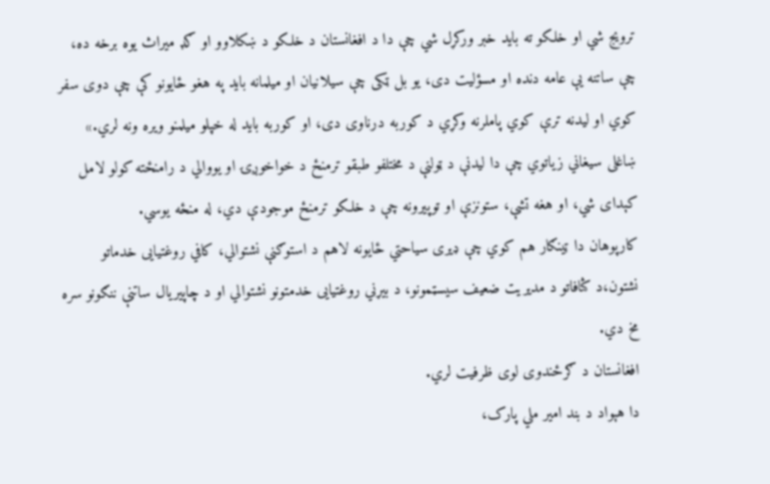ترویج شي او خلکو ته باید خبر ورکړل شي چې دا د افغانستان د خلکو د ښکلاوو او ګډ میراث یوه برخه ده، چې ساتنه یې عامه دنده او مسؤلیت دی، یو بل ټکی چې سیلانیان او میلمانه باید په هغو ځایونو کې چې دوی سفر کوي او لیدنه ترې کوي پاملرنه وکړي د کوربه درناوی دی، او کوربه باید له خپلو میلمنو ویره ونه لري.»
ښاغلی سیغاني زیاتوي چې دا لیدنې د ټولنې د مختلفو طبقو ترمنځ د خواخوږۍ او یووالي د رامنځته کولو لامل کېدای شي، او هغه تشې، ستونزې او توپیرونه چې د خلکو ترمنځ موجودې دي، له منځه یوسي.
کارپوهان دا ټینګار هم کوي چې ډیری سیاحتي ځایونه لاهم د استوګنې نشتوالي، کافي روغتیایی خدماتو نشتون،د کثافاتو د مدیریت ضعیف سیسټمونو، د بیړني روغتیایی خدمتونو نشتوالي او د چاپیریال ساتنې ننګونو سره مخ دي.
افغانستان د ګرځندوی لوی ظرفیت لري.
دا هېواد د بند امیر ملي پارک،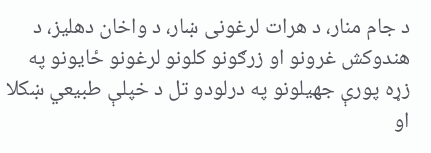د جام منار، د هرات لرغونی ښار، د واخان دهلیز، د هندوکش غرونو او زرګونو کلونو لرغونو ځایونو په زړه پورې جهيلونو په درلودو تل د خپلې طبیعي ښکلا او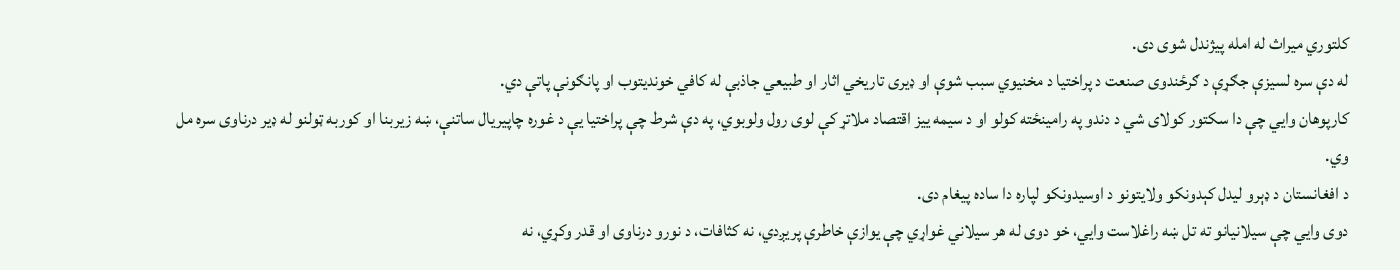کلتوري میراث له امله پیژندل شوی دی.
له دې سره لسیزې جګړې د ګرځندوی صنعت د پراختیا د مخنیوي سبب شوې او ډیری تاریخي اثار او طبیعي جاذبې له کافي خوندیتوب او پانګونې پاتې دي.
کارپوهان وايي چې دا سکتور کولای شي د دندو په رامینځته کولو او د سیمه ییز اقتصاد ملاتړ کې لوی رول ولوبوي، په دې شرط چې پراختیا یې د غوره چاپیریال ساتنې، ښه زیربنا او کوربه ټولنو له ډیر درناوی سره مل وي.
د افغانستان د ډېرو لیدل کېدونکو ولایتونو د اوسیدونکو لپاره دا ساده پیغام دی.
دوی وايي چې سیلانیانو ته تل ښه راغلاست وايي، خو دوی له هر سیلاني غواړي چې یوازې خاطرې پریږدي، نه کثافات، د نورو درناوی او قدر وکړي، نه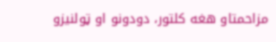مزاحمتاو هغه کلتور، دودونو او ټولنیزو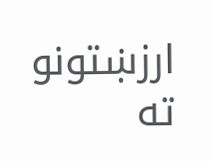ارزښتونو ته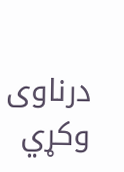درناوی وکړي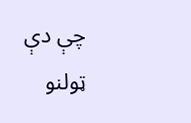چې دې ټولنو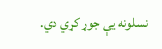نسلونه یې جوړ کړي دي.